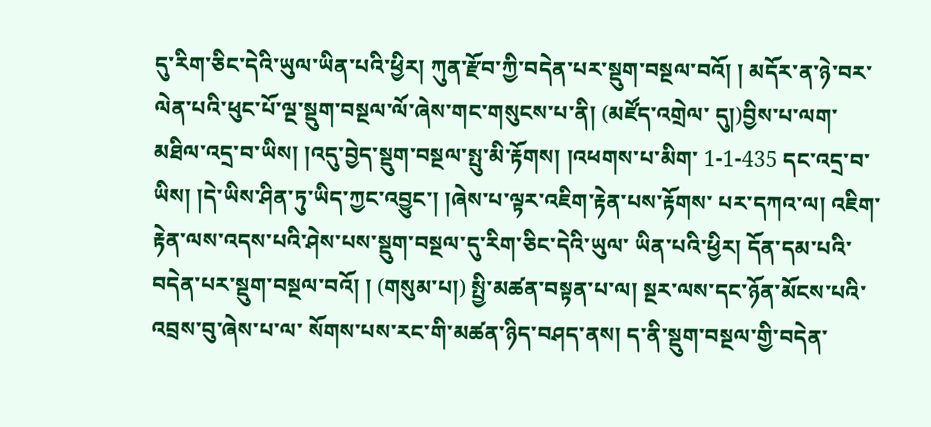དུ་རིག་ཅིང་དེའི་ཡུལ་ཡིན་པའི་ཕྱིར། ཀུན་རྫོབ་ཀྱི་བདེན་པར་སྡུག་བསྔལ་བའོ། ། མདོར་ན་ཉེ་བར་ལེན་པའི་ཕུང་པོ་ལྔ་སྡུག་བསྔལ་ལོ་ཞེས་གང་གསུངས་པ་ནི། (མཛོད་འགྲེལ་ དུ།)བྱིས་པ་ལག་མཐིལ་འདྲ་བ་ཡིས། །འདུ་བྱེད་སྡུག་བསྔལ་སྤུ་མི་རྟོགས། །འཕགས་པ་མིག་ 1-1-435 དང་འདྲ་བ་ཡིས། །དེ་ཡིས་ཤིན་ཏུ་ཡིད་ཀྱང་འབྱུང་། །ཞེས་པ་ལྟར་འཇིག་རྟེན་པས་རྟོགས་ པར་དཀའ་ལ། འཇིག་རྟེན་ལས་འདས་པའི་ཤེས་པས་སྡུག་བསྔལ་དུ་རིག་ཅིང་དེའི་ཡུལ་ ཡིན་པའི་ཕྱིར། དོན་དམ་པའི་བདེན་པར་སྡུག་བསྔལ་བའོ། ། (གསུམ་པ།) སྤྱི་མཚན་བསྟན་པ་ལ། སྔར་ལས་དང་ཉོན་མོངས་པའི་འབྲས་བུ་ཞེས་པ་ལ་ སོགས་པས་རང་གི་མཚན་ཉིད་བཤད་ནས། ད་ནི་སྡུག་བསྔལ་གྱི་བདེན་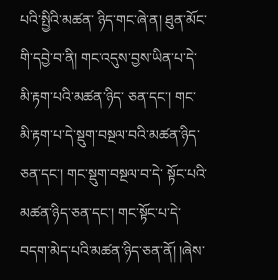པའི་སྤྱིའི་མཚན་ ཉིད་གང་ཞེ་ན། ཐུན་མོང་གི་དབྱེ་བ་ནི། གང་འདུས་བྱས་ཡིན་པ་དེ་མི་རྟག་པའི་མཚན་ཉིད་ ཅན་དང་། གང་མི་རྟག་པ་དེ་སྡུག་བསྔལ་བའི་མཚན་ཉིད་ཅན་དང་། གང་སྡུག་བསྔལ་བ་དེ་ སྟོང་པའི་མཚན་ཉིད་ཅན་དང་། གང་སྟོང་པ་དེ་བདག་མེད་པའི་མཚན་ཉིད་ཅན་ནོ། །ཞེས་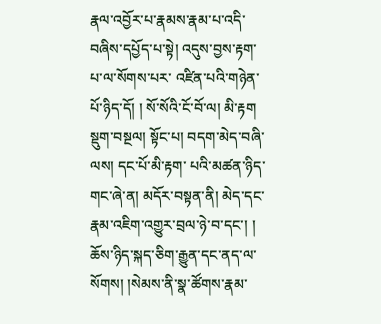རྣལ་འབྱོར་པ་རྣམས་རྣམ་པ་འདི་བཞིས་དཔྱོད་པ་སྟེ། འདུས་བྱས་རྟག་པ་ལ་སོགས་པར་ འཛིན་པའི་གཉེན་པོ་ཉིད་དོ། ། སོ་སོའི་ངོ་བོ་ལ། མི་རྟག སྡུག་བསྔལ། སྟོང་པ། བདག་མེད་བཞི་ལས། དང་པོ་མི་རྟག་ པའི་མཚན་ཉིད་གང་ཞེ་ན། མདོར་བསྟན་ནི། མེད་དང་རྣམ་འཇིག་འགྱུར་བྲལ་ཉེ་བ་དང་། ། ཆོས་ཉིད་སྐད་ཅིག་རྒྱུན་དང་ནད་ལ་སོགས། །སེམས་ནི་སྣ་ཚོགས་རྣམ་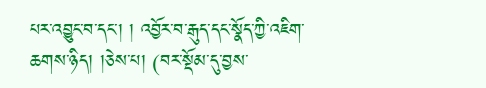པར་འབྱུང་བ་དང་། ། འབྱོར་བ་རྒུད་དང་སྣོད་ཀྱི་འཇིག་ཆགས་ཉིད། །ཅེས་པ། (བར་སྡོམ་དུ་བྱས་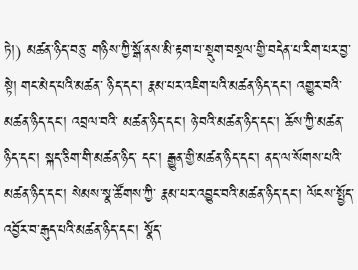ཏེ།) མཚན་ཉིད་བཅུ་ གཉིས་ཀྱི་སྒོ་ནས་མི་རྟག་པ་སྡུག་བསྔལ་གྱི་བདེན་པ་རིག་པར་བྱ་སྟེ། གང་མེད་པའི་མཚན་ ཉིད་དང་། རྣམ་པར་འཇིག་པའི་མཚན་ཉིད་དང་། འགྱུར་བའི་མཚན་ཉིད་དང་། འབྲལ་བའི་ མཚན་ཉིད་དང་། ཉེ་བའི་མཚན་ཉིད་དང་། ཆོས་ཀྱི་མཚན་ཉིད་དང་། སྐད་ཅིག་གི་མཚན་ཉིད་ དང་། རྒྱུན་གྱི་མཚན་ཉིད་དང་། ནད་ལ་སོགས་པའི་མཚན་ཉིད་དང་། སེམས་སྣ་ཚོགས་ཀྱི་ རྣམ་པར་འབྱུང་བའི་མཚན་ཉིད་དང་། ལོངས་སྤྱོད་འབྱོར་བ་རྒུད་པའི་མཚན་ཉིད་དང་། སྣོད་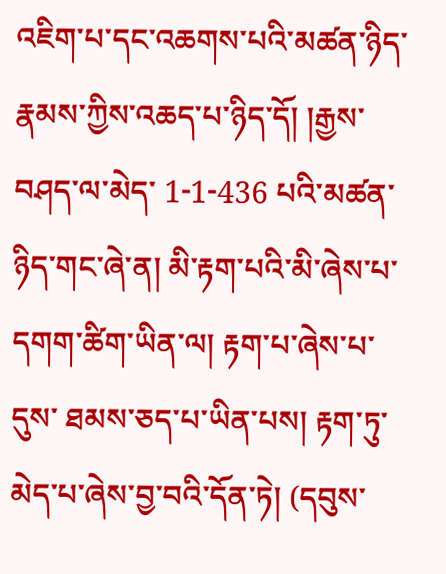འཇིག་པ་དང་འཆགས་པའི་མཚན་ཉིད་རྣམས་ཀྱིས་འཆད་པ་ཉིད་དོ། །རྒྱས་བཤད་ལ་མེད་ 1-1-436 པའི་མཚན་ཉིད་གང་ཞེ་ན། མི་རྟག་པའི་མི་ཞེས་པ་དགག་ཚིག་ཡིན་ལ། རྟག་པ་ཞེས་པ་དུས་ ཐམས་ཅད་པ་ཡིན་པས། རྟག་ཏུ་མེད་པ་ཞེས་བྱ་བའི་དོན་ཏེ། (དབུས་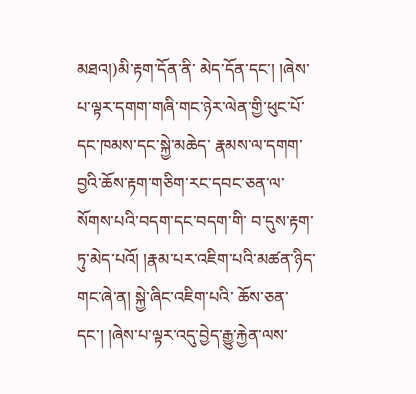མཐའ།)མི་རྟག་དོན་ནི་ མེད་དོན་དང་། །ཞེས་པ་ལྟར་དགག་གཞི་གང་ཉེར་ལེན་གྱི་ཕུང་པོ་དང་ཁམས་དང་སྐྱེ་མཆེད་ རྣམས་ལ་དགག་བྱའི་ཆོས་རྟག་གཅིག་རང་དབང་ཅན་ལ་སོགས་པའི་བདག་དང་བདག་གི་ བ་དུས་རྟག་ཏུ་མེད་པའོ། །རྣམ་པར་འཇིག་པའི་མཚན་ཉིད་གང་ཞེ་ན། སྐྱེ་ཞིང་འཇིག་པའི་ ཆོས་ཅན་དང་། །ཞེས་པ་ལྟར་འདུ་བྱེད་རྒྱུ་རྐྱེན་ལས་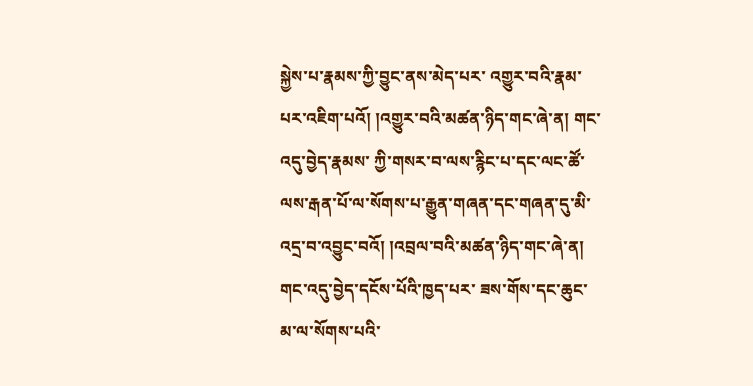སྐྱེས་པ་རྣམས་ཀྱི་བྱུང་ནས་མེད་པར་ འགྱུར་བའི་རྣམ་པར་འཇིག་པའོ། །འགྱུར་བའི་མཚན་ཉིད་གང་ཞེ་ན། གང་འདུ་བྱེད་རྣམས་ ཀྱི་གསར་བ་ལས་རྙིང་པ་དང་ལང་ཚོ་ལས་རྒན་པོ་ལ་སོགས་པ་རྒྱུན་གཞན་དང་གཞན་དུ་མི་ འདྲ་བ་འབྱུང་བའོ། །འབྲལ་བའི་མཚན་ཉིད་གང་ཞེ་ན། གང་འདུ་བྱེད་དངོས་པོའི་ཁྱད་པར་ ཟས་གོས་དང་ཆུང་མ་ལ་སོགས་པའི་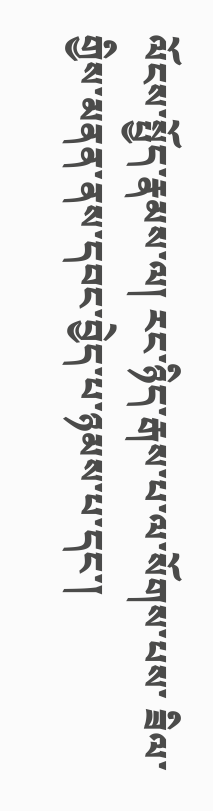ལོངས་སྤྱོད་རྣམས་ལ། རང་ཉིད་རྒས་པ་ལ་སོགས་པས་ ཟིལ་གྱིས་མནན་ནས་དབང་བྱེད་པ་ཉམས་པ་དང་།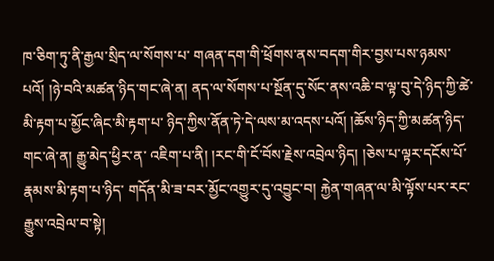ཁ་ཅིག་ཏུ་ནི་རྒྱལ་སྲིད་ལ་སོགས་པ་ གཞན་དག་གི་ཕྲོགས་ནས་བདག་གིར་བྱས་པས་ཉམས་པའོ། །ཉེ་བའི་མཚན་ཉིད་གང་ཞེ་ན། ནད་ལ་སོགས་པ་སྔོན་དུ་སོང་ནས་འཆི་བ་ལྟ་བུ་དེ་ཉིད་ཀྱི་ཚེ་མི་རྟག་པ་མྱོང་ཞིང་མི་རྟག་པ་ ཉིད་ཀྱིས་ནོན་ཏེ་དེ་ལས་མ་འདས་པའོ། །ཆོས་ཉིད་ཀྱི་མཚན་ཉིད་གང་ཞེ་ན། རྒྱུ་མེད་ཕྱིར་ན་ འཇིག་པ་ནི། །རང་གི་ངོ་བོས་རྗེས་འབྲེལ་ཉིད། །ཅེས་པ་ལྟར་དངོས་པོ་རྣམས་མི་རྟག་པ་ཉིད་ གདོན་མི་ཟ་བར་མྱོང་འགྱུར་དུ་འབྱུང་བ། རྐྱེན་གཞན་ལ་མི་ལྟོས་པར་རང་རྒྱུས་འབྲེལ་བ་སྟེ།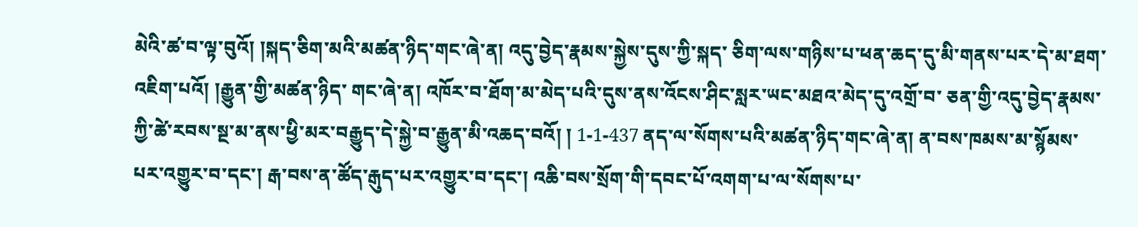མེའི་ཚ་བ་ལྟ་བུའོ། །སྐད་ཅིག་མའི་མཚན་ཉིད་གང་ཞེ་ན། འདུ་བྱེད་རྣམས་སྐྱེས་དུས་ཀྱི་སྐད་ ཅིག་ལས་གཉིས་པ་ཕན་ཆད་དུ་མི་གནས་པར་དེ་མ་ཐག་འཇིག་པའོ། །རྒྱུན་གྱི་མཚན་ཉིད་ གང་ཞེ་ན། འཁོར་བ་ཐོག་མ་མེད་པའི་དུས་ནས་འོངས་ཤིང་སླར་ཡང་མཐའ་མེད་དུ་འགྲོ་བ་ ཅན་གྱི་འདུ་བྱེད་རྣམས་ཀྱི་ཚེ་རབས་སྔ་མ་ནས་ཕྱི་མར་བརྒྱུད་དེ་སྐྱེ་བ་རྒྱུན་མི་འཆད་བའོ། ། 1-1-437 ནད་ལ་སོགས་པའི་མཚན་ཉིད་གང་ཞེ་ན། ན་བས་ཁམས་མ་སྙོམས་པར་འགྱུར་བ་དང་། རྒ་བས་ན་ཚོད་རྒུད་པར་འགྱུར་བ་དང་། འཆི་བས་སྲོག་གི་དབང་པོ་འགག་པ་ལ་སོགས་པ་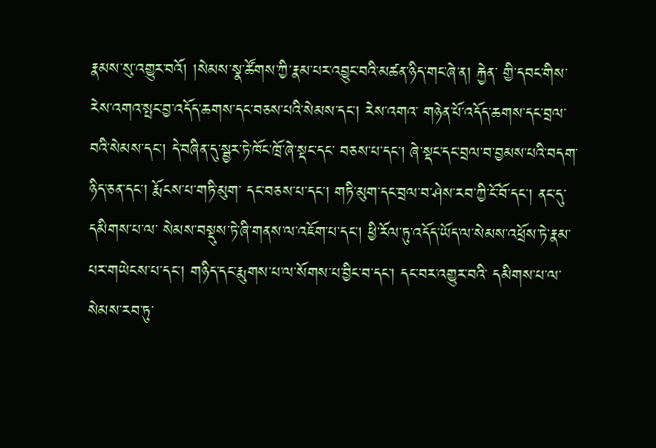རྣམས་སུ་འགྱུར་བའོ། །སེམས་སྣ་ཚོགས་ཀྱི་རྣམ་པར་འབྱུང་བའི་མཚན་ཉིད་གང་ཞེ་ན། རྐྱེན་ གྱི་དབང་གིས་རེས་འགའ་སྤང་བྱ་འདོད་ཆགས་དང་བཅས་པའི་སེམས་དང་། རེས་འགའ་ གཉེན་པོ་འདོད་ཆགས་དང་བྲལ་བའི་སེམས་དང་། དེ་བཞིན་དུ་སྦྱར་ཏེ་ཁོང་ཁྲོ་ཞེ་སྡང་དང་ བཅས་པ་དང་། ཞེ་སྡང་དང་བྲལ་བ་བྱམས་པའི་བདག་ཉིད་ཅན་དང་། རྨོངས་པ་གཏི་མུག་ དང་བཅས་པ་དང་། གཏི་མུག་དང་བྲལ་བ་ཤེས་རབ་ཀྱི་ངོ་བོ་དང་། ནང་དུ་དམིགས་པ་ལ་ སེམས་བསྡུས་ཏེ་ཞི་གནས་ལ་འཇོག་པ་དང་། ཕྱི་རོལ་ཏུ་འདོད་ཡོད་ལ་སེམས་འཕྲོས་ཏེ་རྣམ་ པར་གཡེངས་པ་དང་། གཉིད་དང་རྨུགས་པ་ལ་སོགས་པ་བྱིང་བ་དང་། དང་བར་འགྱུར་བའི་ དམིགས་པ་ལ་སེམས་རབ་ཏུ་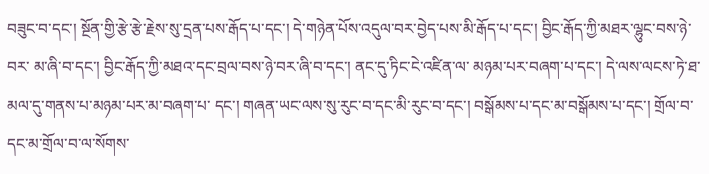བཟུང་བ་དང་། སྔོན་གྱི་རྩེ་རྩེ་རྗེས་སུ་དྲན་པས་རྒོད་པ་དང་། དེ་གཉེན་པོས་འདུལ་བར་བྱེད་པས་མི་རྒོད་པ་དང་། བྱིང་རྒོད་ཀྱི་མཐར་ལྷུང་བས་ཉེ་བར་ མ་ཞི་བ་དང་། བྱིང་རྒོད་ཀྱི་མཐའ་དང་བྲལ་བས་ཉེ་བར་ཞི་བ་དང་། ནང་དུ་ཏིང་ངེ་འཛིན་ལ་ མཉམ་པར་བཞག་པ་དང་། དེ་ལས་ལངས་ཏེ་ཐ་མལ་དུ་གནས་པ་མཉམ་པར་མ་བཞག་པ་ དང་། གཞན་ཡང་ལས་སུ་རུང་བ་དང་མི་རུང་བ་དང་། བསྒོམས་པ་དང་མ་བསྒོམས་པ་དང་། གྲོལ་བ་དང་མ་གྲོལ་བ་ལ་སོགས་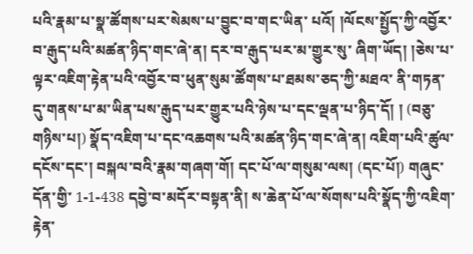པའི་རྣམ་པ་སྣ་ཚོགས་པར་སེམས་པ་བྱུང་བ་གང་ཡིན་ པའོ། །ལོངས་སྤྱོད་ཀྱི་འབྱོར་བ་རྒུད་པའི་མཚན་ཉིད་གང་ཞེ་ན། དར་བ་རྒུད་པར་མ་གྱུར་སུ་ ཞིག་ཡོད། །ཅེས་པ་ལྟར་འཇིག་རྟེན་པའི་འབྱོར་བ་ཕུན་སུམ་ཚོགས་པ་ཐམས་ཅད་ཀྱི་མཐའ་ ནི་གཏན་དུ་གནས་པ་མ་ཡིན་པས་རྒུད་པར་གྱུར་པའི་ཉེས་པ་དང་ལྡན་པ་ཉིད་དོ། ། (བཅུ་གཉིས་པ།) སྣོད་འཇིག་པ་དང་འཆགས་པའི་མཚན་ཉིད་གང་ཞེ་ན། འཇིག་པའི་ཚུལ་ དངོས་དང་། བསྐལ་བའི་རྣམ་གཞག་གོ། དང་པོ་ལ་གསུམ་ལས། (དང་པོ།) གཞུང་དོན་གྱི་ 1-1-438 དབྱེ་བ་མདོར་བསྟན་ནི། ས་ཆེན་པོ་ལ་སོགས་པའི་སྣོད་ཀྱི་འཇིག་རྟེན་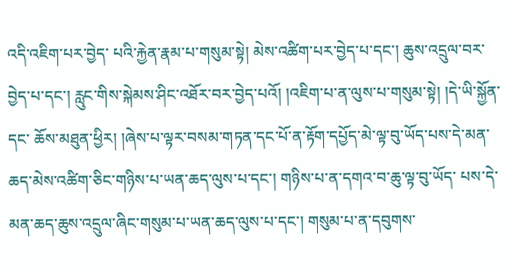འདི་འཇིག་པར་བྱེད་ པའི་རྐྱེན་རྣམ་པ་གསུམ་སྟེ། མེས་འཚིག་པར་བྱེད་པ་དང་། ཆུས་འདྲུལ་བར་བྱེད་པ་དང་། རླུང་གིས་སྐེམས་ཤིང་འཐོར་བར་བྱེད་པའོ། །འཇིག་པ་ན་ལུས་པ་གསུམ་སྟེ། །དེ་ཡི་སྐྱོན་དང་ ཆོས་མཐུན་ཕྱིར། །ཞེས་པ་ལྟར་བསམ་གཏན་དང་པོ་ན་རྟོག་དཔྱོད་མེ་ལྟ་བུ་ཡོད་པས་དེ་མན་ ཆད་མེས་འཚིག་ཅིང་གཉིས་པ་ཡན་ཆད་ལུས་པ་དང་། གཉིས་པ་ན་དགའ་བ་ཆུ་ལྟ་བུ་ཡོད་ པས་དེ་མན་ཆད་ཆུས་འདྲུལ་ཞིང་གསུམ་པ་ཡན་ཆད་ལུས་པ་དང་། གསུམ་པ་ན་དབུགས་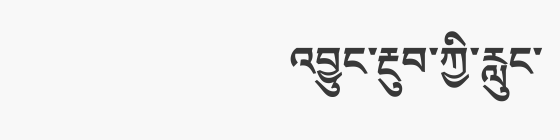འབྱུང་རྔུབ་ཀྱི་རླུང་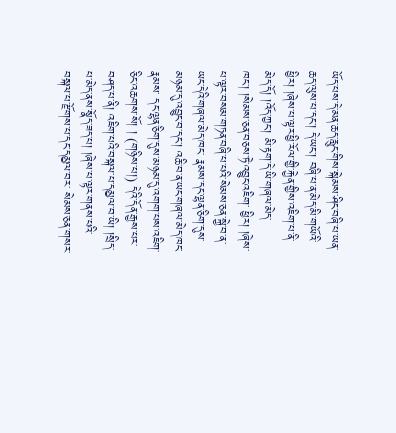ཡོད་པས་དེ་མན་ཆད་རླུང་གིས་སྐེམས་ཤིང་བཞི་པ་ཡན་ཆད་ལུས་པ་དང་། དེ་ཡང་། བཞི་པ་ན་མེད་མི་གཡོའི་ཕྱིར། །ཞེས་པ་ལྟར་ཕྱི་རོལ་གྱི་རྐྱེན་གྱིས་འཇིག་པ་ནི་ མེད་དོ། །འོད་ཀྱང་། མི་རྟག་དེ་ཡི་གཞལ་མེད་ཁང་། །སེམས་ཅན་བཅས་ཏེ་འབྱུང་འཇིག་ ཕྱིར། །ཞེས་པ་ལྟར་བསམ་གཏན་བཞི་པ་པའི་སེམས་ཅན་སྐྱེ་བ་ན་ཡང་དེའི་གཞལ་མེད་ཁང་ རྣམས་དང་ལྷན་ཅིག་དུས་མཉམ་དུ་འབྱུང་བ་དང་། འཆི་བ་ན་ཡང་གཞལ་མེད་ཁང་རྣམས་ དང་ལྷན་ཅིག་དུས་མཉམ་དུ་འགག་པས་འཇིག་ཅིང་འཆགས་སོ། ། (གཉིས་པ།) དེའི་དོན་རྒྱས་པར་བཤད་པ་ནི། འཇིག་པའི་བསྐལ་པ་དམྱལ་བ་ཡི། །སྲིད་ པ་མེད་ནས་སྣོད་ཟད་པ། །ཞེས་པ་ལྟར་གནས་པའི་བསྐལ་པ་རྫོགས་པ་དང་དམྱལ་བར་ སེམས་ཅན་གསར་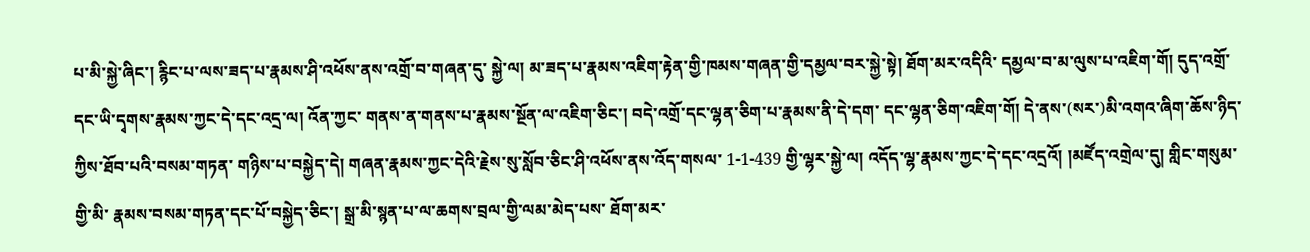པ་མི་སྐྱེ་ཞིང་། རྙིང་པ་ལས་ཟད་པ་རྣམས་ཤི་འཕོས་ནས་འགྲོ་བ་གཞན་དུ་ སྐྱེ་ལ། མ་ཟད་པ་རྣམས་འཇིག་རྟེན་གྱི་ཁམས་གཞན་གྱི་དམྱལ་བར་སྐྱེ་སྟེ། ཐོག་མར་འདིའི་ དམྱལ་བ་མ་ལུས་པ་འཇིག་གོ། དུད་འགྲོ་དང་ཡི་དྭགས་རྣམས་ཀྱང་དེ་དང་འདྲ་ལ། འོན་ཀྱང་ གནས་ན་གནས་པ་རྣམས་སྔོན་ལ་འཇིག་ཅིང་། བདེ་འགྲོ་དང་ལྷན་ཅིག་པ་རྣམས་ནི་དེ་དག་ དང་ལྷན་ཅིག་འཇིག་གོ། དེ་ནས་(སར་)མི་འགའ་ཞིག་ཆོས་ཉིད་ཀྱིས་ཐོབ་པའི་བསམ་གཏན་ གཉིས་པ་བསྐྱེད་དེ། གཞན་རྣམས་ཀྱང་དེའི་རྗེས་སུ་སློབ་ཅིང་ཤི་འཕོས་ནས་འོད་གསལ་ 1-1-439 གྱི་ལྷར་སྐྱེ་ལ། འདོད་ལྷ་རྣམས་ཀྱང་དེ་དང་འདྲའོ། །མཛོད་འགྲེལ་དུ། གླིང་གསུམ་གྱི་མི་ རྣམས་བསམ་གཏན་དང་པོ་བསྐྱེད་ཅིང་། སྒྲ་མི་སྙན་པ་ལ་ཆགས་བྲལ་གྱི་ལམ་མེད་པས་ ཐོག་མར་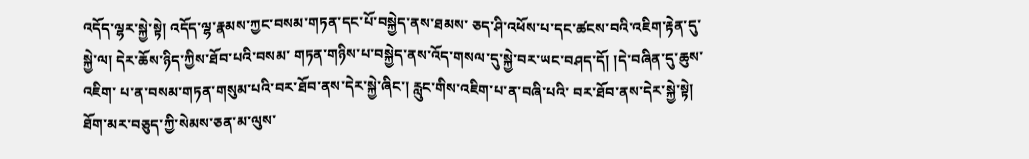འདོད་ལྷར་སྐྱེ་སྟེ། འདོད་ལྷ་རྣམས་ཀྱང་བསམ་གཏན་དང་པོ་བསྐྱེད་ནས་ཐམས་ ཅད་ཤི་འཕོས་པ་དང་ཚངས་བའི་འཇིག་རྟེན་དུ་སྐྱེ་ལ། དེར་ཆོས་ཉིད་ཀྱིས་ཐོབ་པའི་བསམ་ གཏན་གཉིས་པ་བསྐྱེད་ནས་འོད་གསལ་དུ་སྐྱེ་བར་ཡང་བཤད་དོ། །དེ་བཞིན་དུ་ཆུས་འཇིག་ པ་ན་བསམ་གཏན་གསུམ་པའི་བར་ཐོབ་ནས་དེར་སྐྱེ་ཞིང་། རླུང་གིས་འཇིག་པ་ན་བཞི་པའི་ བར་ཐོབ་ནས་དེར་སྐྱེ་སྟེ། ཐོག་མར་བཅུད་ཀྱི་སེམས་ཅན་མ་ལུས་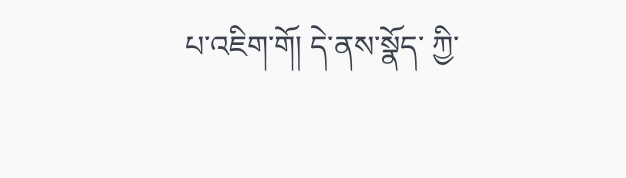པ་འཇིག་གོ། དེ་ནས་སྣོད་ ཀྱི་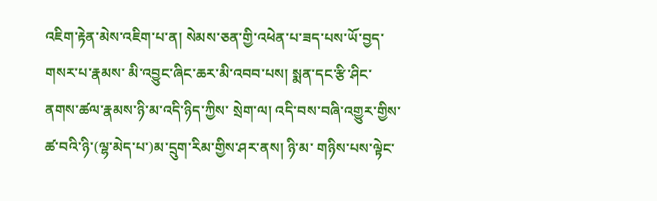འཇིག་རྟེན་མེས་འཇིག་པ་ན། སེམས་ཅན་གྱི་འཕེན་པ་ཟད་པས་ཡོ་བྱད་གསར་པ་རྣམས་ མི་འབྱུང་ཞིང་ཆར་མི་འབབ་པས། སྨན་དང་རྩི་ཤིང་ནགས་ཚལ་རྣམས་ཉི་མ་འདི་ཉིད་ཀྱིས་ སྲེག་ལ། འདི་བས་བཞི་འགྱུར་གྱིས་ཚ་བའི་ཉི་(ལྷ་མེད་པ་)མ་དྲུག་རིམ་གྱིས་ཤར་ནས། ཉི་མ་ གཉིས་པས་ལྟེང་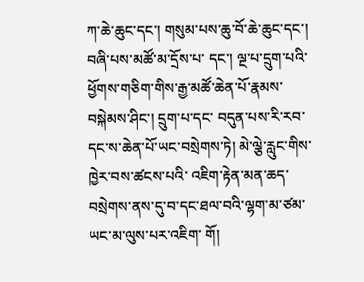ཀ་ཆེ་ཆུང་དང་། གསུམ་པས་ཆུ་བོ་ཆེ་ཆུང་དང་། བཞི་པས་མཚོ་མ་དྲོས་པ་ དང་། ལྔ་པ་དྲུག་པའི་ཕྱོགས་གཅིག་གིས་རྒྱ་མཚོ་ཆེན་པོ་རྣམས་བསྐེམས་ཤིང་། དྲུག་པ་དང་ བདུན་པས་རི་རབ་དང་ས་ཆེན་པོ་ཡང་བསྲེགས་ཏེ། མེ་ལྕེ་རླུང་གིས་ཁྱེར་བས་ཚངས་པའི་ འཇིག་རྟེན་མན་ཆད་བསྲེགས་ནས་དུ་བ་དང་ཐལ་བའི་ལྷག་མ་ཙམ་ཡང་མ་ལུས་པར་འཇིག་ གོ།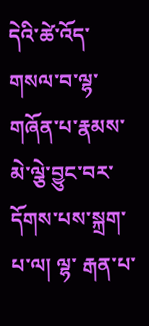དེའི་ཚེ་འོད་གསལ་བ་ལྷ་གཞོན་པ་རྣམས་མེ་ལྕེ་བྱུང་བར་དོགས་པས་སྐྲག་པ་ལ། ལྷ་ རྒན་པ་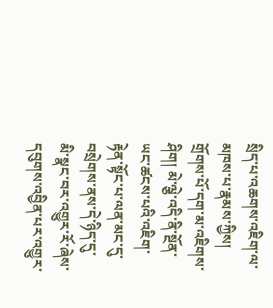སྲིད་པ་འཆགས་འཇིག་ལ་མཁས་པ་རྣམས་ཀྱིས། གྲོགས་པོ་དག་མ་འཇིགས་ཤིག། མེ་ལྕེ་འདི་ནི་སྔོན་ཡང་ཚངས་པའི་འཇིག་རྟེན་སྟོང་པ་ལན་མང་དུ་བསྲེགས་ནས་དེ་ཉིད་དུ་ མི་སྣང་བར་འགྱུར་རོ་ཞེས་དབུགས་འབྱིན་པར་འགྱུར་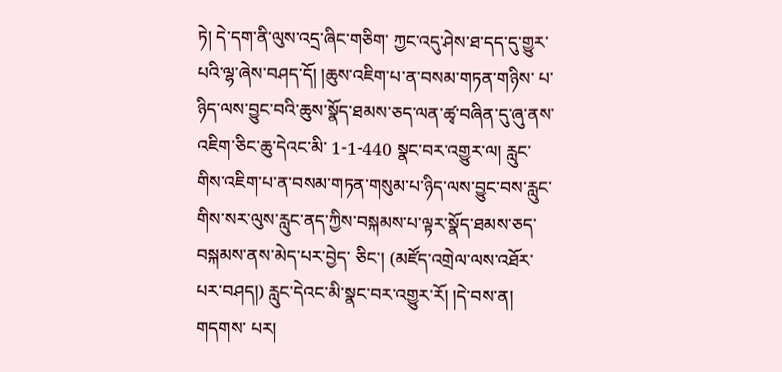ཏེ། དེ་དག་ནི་ལུས་འདྲ་ཞིང་གཅིག་ ཀྱང་འདུ་ཤེས་ཐ་དད་དུ་གྱུར་པའི་ལྷ་ཞེས་བཤད་དོ། །ཆུས་འཇིག་པ་ན་བསམ་གཏན་གཉིས་ པ་ཉིད་ལས་བྱུང་བའི་ཆུས་སྣོད་ཐམས་ཅད་ལན་ཚྭ་བཞིན་དུ་ཞུ་ནས་འཇིག་ཅིང་ཆུ་དེའང་མི་ 1-1-440 སྣང་བར་འགྱུར་ལ། རླུང་གིས་འཇིག་པ་ན་བསམ་གཏན་གསུམ་པ་ཉིད་ལས་བྱུང་བས་རླུང་ གིས་སར་ལུས་རླུང་ནད་ཀྱིས་བསྐམས་པ་ལྟར་སྣོད་ཐམས་ཅད་བསྐམས་ནས་མེད་པར་བྱེད་ ཅིང་། (མཛོད་འགྲེལ་ལས་འཐོར་པར་བཤད།) རླུང་དེའང་མི་སྣང་བར་འགྱུར་རོ། །དེ་བས་ན། གདགས་ པར།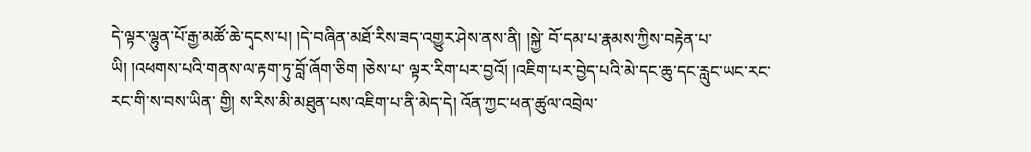དེ་ལྟར་ལྷུན་པོ་རྒྱ་མཚོ་ཆེ་དྭངས་པ། །དེ་བཞིན་མཐོ་རིས་ཟད་འགྱུར་ཤེས་ནས་ནི། །སྐྱེ་ བོ་དམ་པ་རྣམས་ཀྱིས་བརྟེན་པ་ཡི། །འཕགས་པའི་གནས་ལ་རྟག་ཏུ་བློ་ཞོག་ཅིག །ཅེས་པ་ ལྟར་རིག་པར་བྱའོ། །འཇིག་པར་བྱེད་པའི་མེ་དང་ཆུ་དང་རླུང་ཡང་རང་རང་གི་ས་བས་ཡིན་ གྱི། ས་རིས་མི་མཐུན་པས་འཇིག་པ་ནི་མེད་དེ། འོན་ཀྱང་ཕན་ཚུལ་འབྲེལ་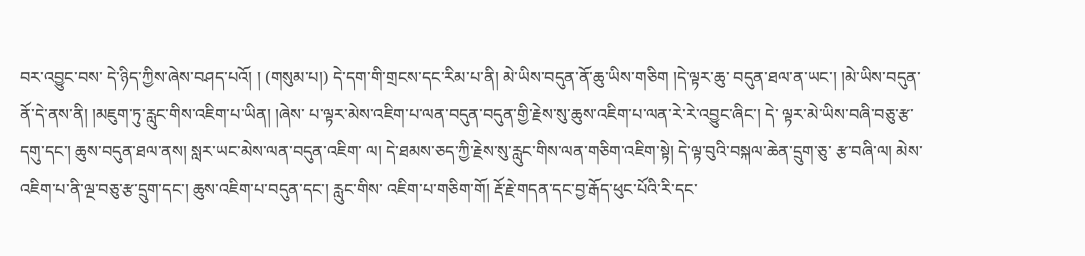བར་འབྱུང་བས་ དེ་ཉིད་ཀྱིས་ཞེས་བཤད་པའོ། ། (གསུམ་པ།) དེ་དག་གི་གྲངས་དང་རིམ་པ་ནི། མེ་ཡིས་བདུན་ནོ་ཆུ་ཡིས་གཅིག །དེ་ལྟར་ཆུ་ བདུན་ཐལ་ན་ཡང་། །མེ་ཡིས་བདུན་ནོ་དེ་ནས་ནི། །མཇུག་ཏུ་རླུང་གིས་འཇིག་པ་ཡིན། །ཞེས་ པ་ལྟར་མེས་འཇིག་པ་ལན་བདུན་བདུན་གྱི་རྗེས་སུ་ཆུས་འཇིག་པ་ལན་རེ་རེ་འབྱུང་ཞིང་། དེ་ ལྟར་མེ་ཡིས་བཞི་བཅུ་རྩ་དགུ་དང་། ཆུས་བདུན་ཐལ་ནས། སླར་ཡང་མེས་ལན་བདུན་འཇིག་ ལ། དེ་ཐམས་ཅད་ཀྱི་རྗེས་སུ་རླུང་གིས་ལན་གཅིག་འཇིག་སྟེ། དེ་ལྟ་བུའི་བསྐལ་ཆེན་དྲུག་ཅུ་ རྩ་བཞི་ལ། མེས་འཇིག་པ་ནི་ལྔ་བཅུ་རྩ་དྲུག་དང་། ཆུས་འཇིག་པ་བདུན་དང་། རླུང་གིས་ འཇིག་པ་གཅིག་གོ། རྡོ་རྗེ་གདན་དང་བྱ་རྒོད་ཕུང་པོའི་རི་དང་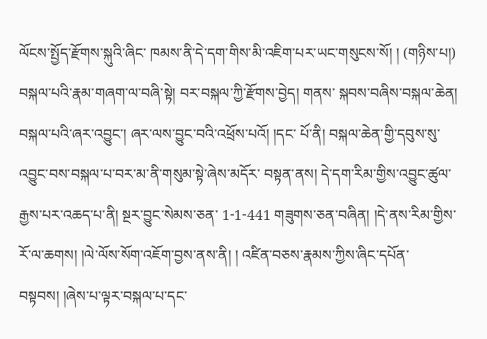ལོངས་སྤྱོད་རྫོགས་སྐུའི་ཞིང་ ཁམས་ནི་དེ་དག་གིས་མི་འཇིག་པར་ཡང་གསུངས་སོ། ། (གཉིས་པ།) བསྐལ་པའི་རྣམ་གཞག་ལ་བཞི་སྟེ། བར་བསྐལ་ཀྱི་རྫོགས་བྱེད། གནས་ སྐབས་བཞིས་བསྐལ་ཆེན། བསྐལ་པའི་ཞར་འབྱུང་། ཞར་ལས་བྱུང་བའི་འཕྲོས་པའོ། །དང་ པོ་ནི། བསྐལ་ཆེན་གྱི་དབུས་སུ་འབྱུང་བས་བསྐལ་པ་བར་མ་ནི་གསུམ་སྟེ་ཞེས་མདོར་ བསྟན་ནས། དེ་དག་རིམ་གྱིས་འབྱུང་ཚུལ་རྒྱས་པར་འཆད་པ་ནི། སྔར་བྱུང་སེམས་ཅན་ 1-1-441 གཟུགས་ཅན་བཞིན། །དེ་ནས་རིམ་གྱིས་རོ་ལ་ཆགས། །ལེ་ལོས་སོག་འཇོག་བྱས་ནས་ནི། ། འཛིན་བཅས་རྣམས་ཀྱིས་ཞིང་དཔོན་བསྟབས། །ཞེས་པ་ལྟར་བསྐལ་པ་དང་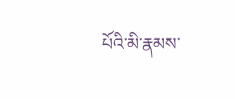པོའི་མི་རྣམས་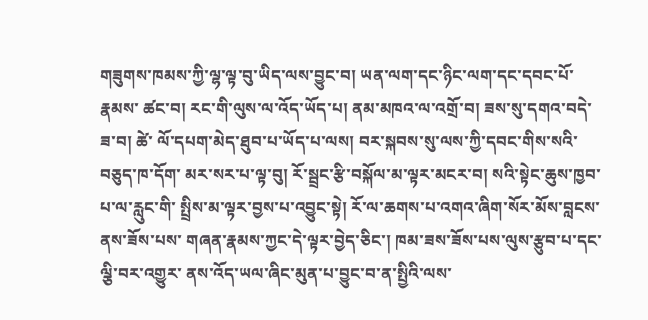གཟུགས་ཁམས་ཀྱི་ལྷ་ལྟ་བུ་ཡིད་ལས་བྱུང་བ། ཡན་ལག་དང་ཉིང་ལག་དང་དབང་པོ་རྣམས་ ཚང་བ། རང་གི་ལུས་ལ་འོད་ཡོད་པ། ནམ་མཁའ་ལ་འགྲོ་བ། ཟས་སུ་དགའ་བདེ་ཟ་བ། ཚེ་ ལོ་དཔག་མེད་ཐུབ་པ་ཡོད་པ་ལས། བར་སྐབས་སུ་ལས་ཀྱི་དབང་གིས་སའི་བཅུད་ཁ་དོག་ མར་སར་པ་ལྟ་བུ། རོ་སྦྲང་རྩི་བསྐོལ་མ་ལྟར་མངར་བ། སའི་སྟེང་ཆུས་ཁྱབ་པ་ལ་རླུང་གི་ སྤྲིས་མ་ལྟར་བྱས་པ་འབྱུང་སྟེ། རོ་ལ་ཆགས་པ་འགའ་ཞིག་སོར་མོས་བླངས་ནས་ཟོས་པས་ གཞན་རྣམས་ཀྱང་དེ་ལྟར་བྱེད་ཅིང་། ཁམ་ཟས་ཟོས་པས་ལུས་རྩུབ་པ་དང་ལྕི་བར་འགྱུར་ ནས་འོད་ཡལ་ཞིང་མུན་པ་བྱུང་བ་ན་སྤྱིའི་ལས་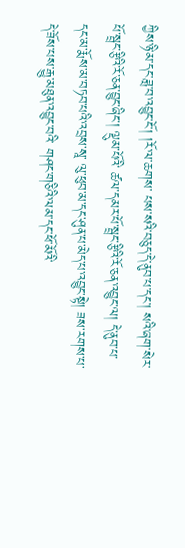ཀྱིས་ཉི་མ་དང་ཟླ་བ་འབྱུང་ངོ་། །རོ་ལ་ཆགས་ པས་སའི་བཅུད་དེ་ནུབ་པ་དང་། སའི་ཞག་སེར་པོ་སྦྲང་རྩིའི་རོ་ཅན་བྱུང་ཞིང་། ལྡུམ་པོའི་ ཚལ་དམར་པོ་སྦྲང་རྩིའི་རོ་ཅན་འབྱུང་ལ། དེ་ནུབ་པ་དང་མ་རྨོས་མ་བཏབ་པའི་འབྲས་སཱ་ ལུ་ཕུབ་མ་དང་ཤུན་པ་མེད་པ་འབྱུང་སྟེ། ཟས་རགས་པ་དེ་ཟོས་པས་རྒྱུ་མཐུན་འབྱུང་བའི་ གཤང་གཅིའི་ལམ་དང་ཕོ་མོའི་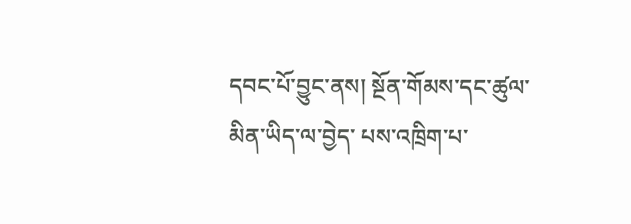དབང་པོ་བྱུང་ནས། སྔོན་གོམས་དང་ཚུལ་མིན་ཡིད་ལ་བྱེད་ པས་འཁྲིག་པ་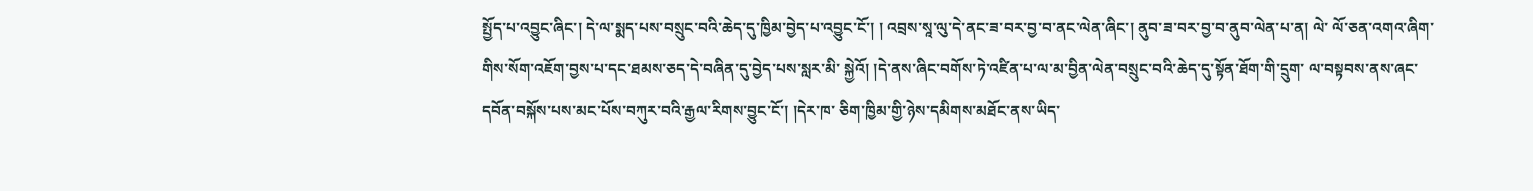སྤྱོད་པ་འབྱུང་ཞིང་། དེ་ལ་སྨད་པས་བསྲུང་བའི་ཆེད་དུ་ཁྱིམ་བྱེད་པ་འབྱུང་ངོ་། ། འབྲས་སཱ་ལུ་དེ་ནང་ཟ་བར་བྱ་བ་ནང་ལེན་ཞིང་། ནུབ་ཟ་བར་བྱ་བ་ནུབ་ལེན་པ་ན། ལེ་ ལོ་ཅན་འགའ་ཞིག་གིས་སོག་འཇོག་བྱས་པ་དང་ཐམས་ཅད་དེ་བཞིན་དུ་བྱེད་པས་སླར་མི་ སྐྱེའོ། །དེ་ནས་ཞིང་བགོས་ཏེ་འཛིན་པ་ལ་མ་བྱིན་ལེན་བསྲུང་བའི་ཆེད་དུ་སྟོན་ཐོག་གི་དྲུག་ ལ་བསྟབས་ནས་ཞང་དབོན་བསྐོས་པས་མང་པོས་བཀུར་བའི་རྒྱལ་རིགས་བྱུང་ངོ་། །དེར་ཁ་ ཅིག་ཁྱིམ་གྱི་ཉེས་དམིགས་མཐོང་ནས་ཡིད་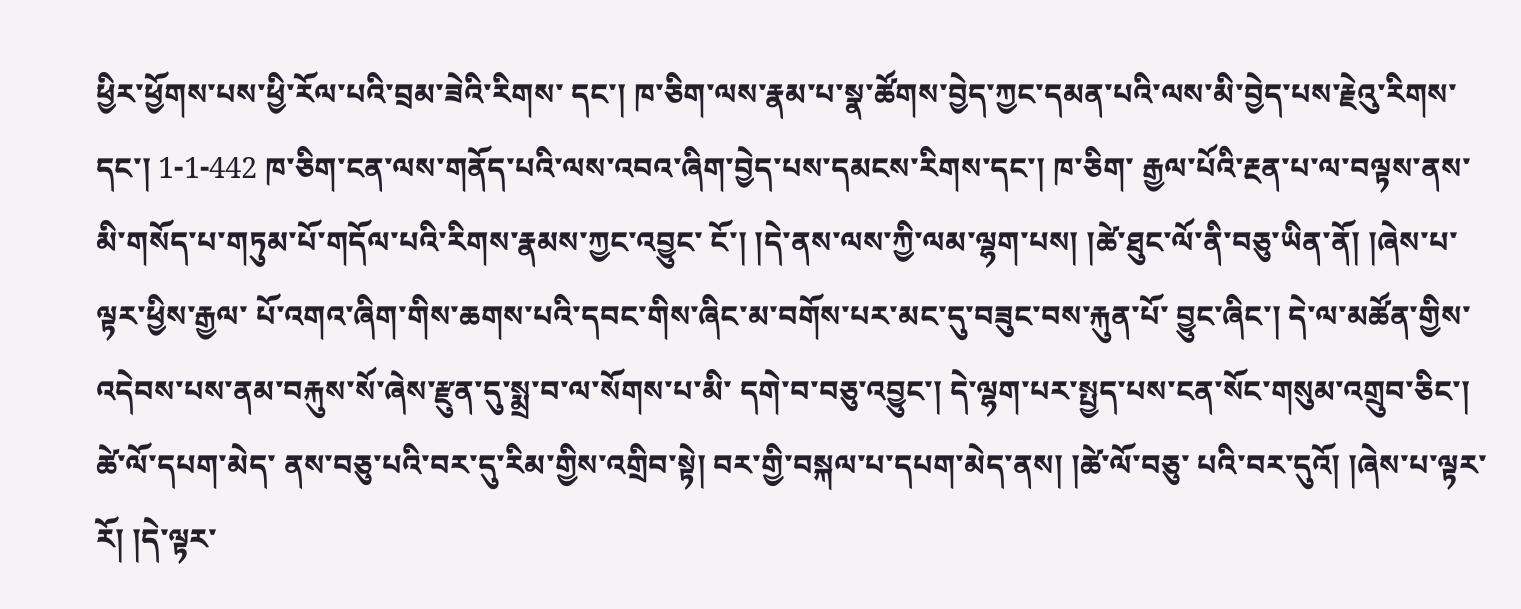ཕྱིར་ཕྱོགས་པས་ཕྱི་རོལ་པའི་བྲམ་ཟེའི་རིགས་ དང་། ཁ་ཅིག་ལས་རྣམ་པ་སྣ་ཚོགས་བྱེད་ཀྱང་དམན་པའི་ལས་མི་བྱེད་པས་རྗེའུ་རིགས་དང་། 1-1-442 ཁ་ཅིག་ངན་ལས་གནོད་པའི་ལས་འབའ་ཞིག་བྱེད་པས་དམངས་རིགས་དང་། ཁ་ཅིག་ རྒྱལ་པོའི་རྔན་པ་ལ་བལྟས་ནས་མི་གསོད་པ་གཏུམ་པོ་གདོལ་པའི་རིགས་རྣམས་ཀྱང་འབྱུང་ ངོ་། །དེ་ནས་ལས་ཀྱི་ལམ་ལྷག་པས། །ཚེ་ཐུང་ལོ་ནི་བཅུ་ཡིན་ནོ། །ཞེས་པ་ལྟར་ཕྱིས་རྒྱལ་ པོ་འགའ་ཞིག་གིས་ཆགས་པའི་དབང་གིས་ཞིང་མ་བགོས་པར་མང་དུ་བཟུང་བས་རྐུན་པོ་ བྱུང་ཞིང་། དེ་ལ་མཚོན་གྱིས་འདེབས་པས་ནམ་བརྐུས་སོ་ཞེས་རྫུན་དུ་སྨྲ་བ་ལ་སོགས་པ་མི་ དགེ་བ་བཅུ་འབྱུང་། དེ་ལྷག་པར་སྤྱད་པས་ངན་སོང་གསུམ་འགྲུབ་ཅིང་། ཚེ་ལོ་དཔག་མེད་ ནས་བཅུ་པའི་བར་དུ་རིམ་གྱིས་འགྲིབ་སྟེ། བར་གྱི་བསྐལ་པ་དཔག་མེད་ནས། །ཚེ་ལོ་བཅུ་ པའི་བར་དུའོ། །ཞེས་པ་ལྟར་རོ། །དེ་ལྟར་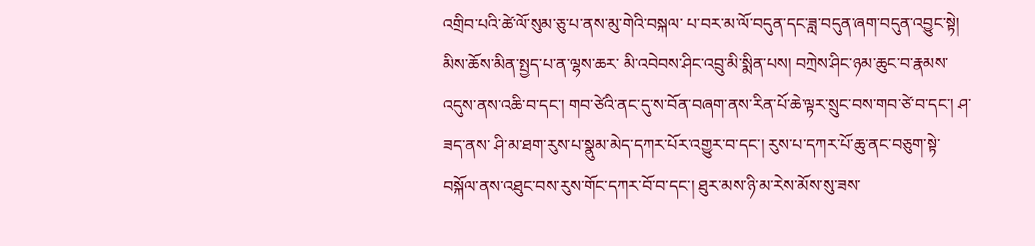འགྲིབ་པའི་ཚེ་ལོ་སུམ་ཅུ་པ་ནས་མུ་གེའི་བསྐལ་ པ་བར་མ་ལོ་བདུན་དང་ཟླ་བདུན་ཞག་བདུན་འབྱུང་སྟེ། མིས་ཆོས་མིན་སྤྱད་པ་ན་ལྷས་ཆར་ མི་འབེབས་ཤིང་འབྲུ་མི་སྨིན་པས། བཀྲེས་ཤིང་ཉམ་ཆུང་བ་རྣམས་འདུས་ནས་འཆི་བ་དང་། གབ་ཙེའི་ནང་དུ་ས་བོན་བཞག་ནས་རིན་པོ་ཆེ་ལྟར་སྲུང་བས་གབ་ཙེ་བ་དང་། ཤ་ཟད་ནས་ ཤི་མ་ཐག་རུས་པ་སྣུམ་མེད་དཀར་པོར་འགྱུར་བ་དང་། རུས་པ་དཀར་པོ་ཆུ་ནང་བཅུག་སྟེ་ བསྐོལ་ནས་འཐུང་བས་རུས་གོང་དཀར་བོ་བ་དང་། ཐུར་མས་ཉི་མ་རེས་མོས་སུ་ཟས་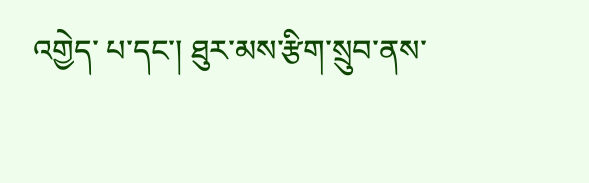འགྱེད་ པ་དང་། ཐུར་མས་རྩིག་སྲུབ་ནས་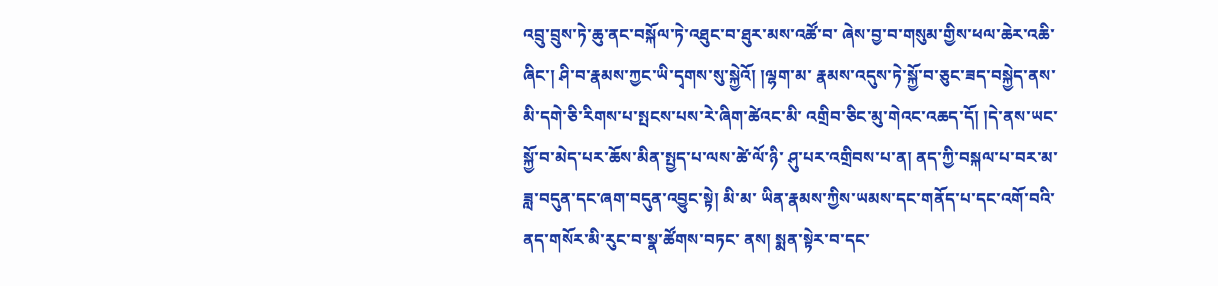འབྲུ་བྲུས་ཏེ་ཆུ་ནང་བསྐོལ་ཏེ་འཐུང་བ་ཐུར་མས་འཚོ་བ་ ཞེས་བྱ་བ་གསུམ་གྱིས་ཕལ་ཆེར་འཆི་ཞིང་། ཤི་བ་རྣམས་ཀྱང་ཡི་དྭགས་སུ་སྐྱེའོ། །ལྷག་མ་ རྣམས་འདུས་ཏེ་སྐྱོ་བ་ཅུང་ཟད་བསྐྱེད་ནས་མི་དགེ་ཅི་རིགས་པ་སྤངས་པས་རེ་ཞིག་ཚེའང་མི་ འགྲིབ་ཅིང་མུ་གེའང་འཆད་དོ། །དེ་ནས་ཡང་སྐྱོ་བ་མེད་པར་ཆོས་མིན་སྤྱད་པ་ལས་ཚེ་ལོ་ཉི་ ཤུ་པར་འགྲིབས་པ་ན། ནད་ཀྱི་བསྐལ་པ་བར་མ་ཟླ་བདུན་དང་ཞག་བདུན་འབྱུང་སྟེ། མི་མ་ ཡིན་རྣམས་ཀྱིས་ཡམས་དང་གནོད་པ་དང་འགོ་བའི་ནད་གསོར་མི་རུང་བ་སྣ་ཚོགས་བཏང་ ནས། སྨན་སྟེར་བ་དང་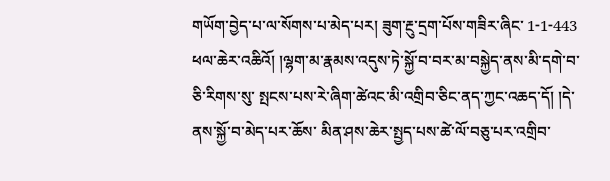གཡོག་བྱེད་པ་ལ་སོགས་པ་མེད་པར། ཟུག་རྔུ་དྲག་པོས་གཟིར་ཞིང་ 1-1-443 ཕལ་ཆེར་འཆིའོ། །ལྷག་མ་རྣམས་འདུས་ཏེ་སྐྱོ་བ་བར་མ་བསྐྱེད་ནས་མི་དགེ་བ་ཅི་རིགས་སུ་ སྤངས་པས་རེ་ཞིག་ཚེའང་མི་འགྲིབ་ཅིང་ནད་ཀྱང་འཆད་དོ། །དེ་ནས་སྐྱོ་བ་མེད་པར་ཆོས་ མིན་ཤས་ཆེར་སྤྱད་པས་ཚེ་ལོ་བཅུ་པར་འགྲིབ་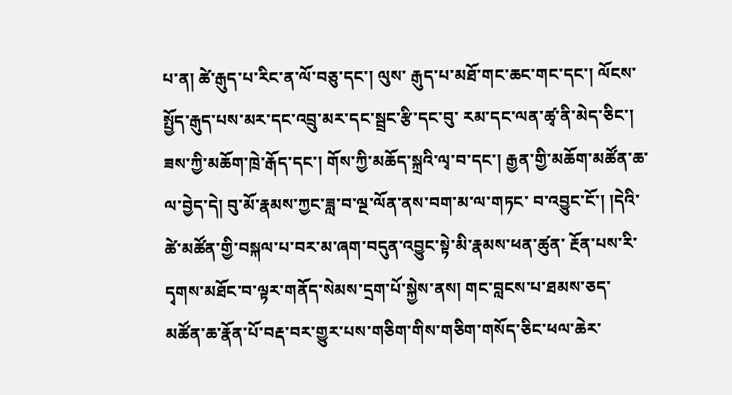པ་ན། ཚེ་རྒུད་པ་རིང་ན་ལོ་བཅུ་དང་། ལུས་ རྒུད་པ་མཐོ་གང་ཆང་གང་དང་། ལོངས་སྤྱོད་རྒུད་པས་མར་དང་འབྲུ་མར་དང་སྦྲང་རྩི་དང་བུ་ རམ་དང་ལན་ཚྭ་ནི་མེད་ཅིང་། ཟས་ཀྱི་མཆོག་ཁྲེ་རྒོད་དང་། གོས་ཀྱི་མཆོད་སྐྲའི་ལྭ་བ་དང་། རྒྱན་གྱི་མཆོག་མཚོན་ཆ་ལ་བྱེད་དེ། བུ་མོ་རྣམས་ཀྱང་ཟླ་བ་ལྔ་ལོན་ནས་བག་མ་ལ་གཏང་ བ་འབྱུང་ངོ་། །དེའི་ཚེ་མཚོན་གྱི་བསྐལ་པ་བར་མ་ཞག་བདུན་འབྱུང་སྟེ་མི་རྣམས་ཕན་ཚུན་ རྔོན་པས་རི་དྭགས་མཐོང་བ་ལྟར་གནོད་སེམས་དྲག་པོ་སྐྱེས་ནས། གང་བླངས་པ་ཐམས་ཅད་ མཚོན་ཆ་རྣོན་པོ་བརྡ་བར་གྱུར་པས་གཅིག་གིས་གཅིག་གསོད་ཅིང་ཕལ་ཆེར་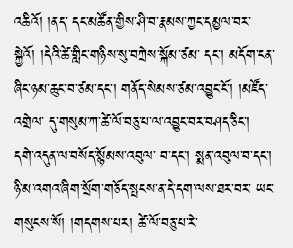འཆིའོ། །ནད་ དང་མཚོན་གྱིས་ཤི་བ་རྣམས་ཀྱང་དམྱལ་བར་སྐྱེའོ། །དེའི་ཚེ་གླིང་གཉིས་སུ་བཀྲེས་སྐོམ་ཙམ་ དང་། མདོག་ངན་ཞིང་ཉམ་ཆུང་བ་ཙམ་དང་། གནོད་སེམས་ཙམ་འབྱུང་ངོ་། །མཛོད་འགྲེལ་ དུ་གསུམ་ཀ་ཚེ་ལོ་བཅུ་པ་ལ་འབྱུང་བར་བཤད་ཅིང་། དགེ་འདུན་ལ་བསོད་སྙོམས་འབུལ་ བ་དང་། སྨན་འབུལ་བ་དང་། ཉི་མ་འགའ་ཞིག་སྲོག་གཅོད་སྤངས་ན་དེ་དག་ལས་ཐར་བར་ ཡང་གསུངས་སོ། །གདགས་པར། ཚེ་ལོ་བཅུ་པ་རེ་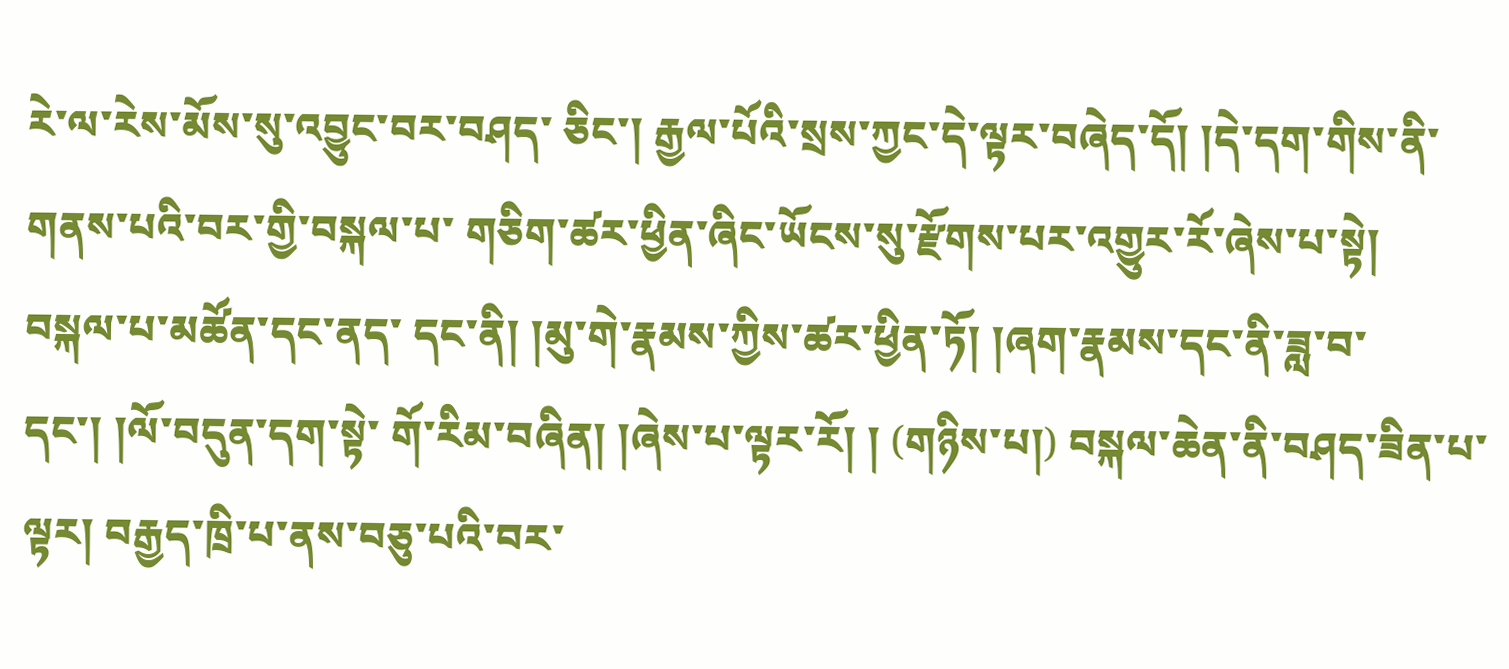རེ་ལ་རེས་མོས་སུ་འབྱུང་བར་བཤད་ ཅིང་། རྒྱལ་པོའི་སྲས་ཀྱང་དེ་ལྟར་བཞེད་དོ། །དེ་དག་གིས་ནི་གནས་པའི་བར་གྱི་བསྐལ་པ་ གཅིག་ཚར་ཕྱིན་ཞིང་ཡོངས་སུ་རྫོགས་པར་འགྱུར་རོ་ཞེས་པ་སྟེ། བསྐལ་པ་མཚོན་དང་ནད་ དང་ནི། །མུ་གེ་རྣམས་ཀྱིས་ཚར་ཕྱིན་ཏོ། །ཞག་རྣམས་དང་ནི་ཟླ་བ་དང་། །ལོ་བདུན་དག་སྟེ་ གོ་རིམ་བཞིན། །ཞེས་པ་ལྟར་རོ། ། (གཉིས་པ།) བསྐལ་ཆེན་ནི་བཤད་ཟིན་པ་ལྟར། བརྒྱད་ཁྲི་པ་ནས་བཅུ་པའི་བར་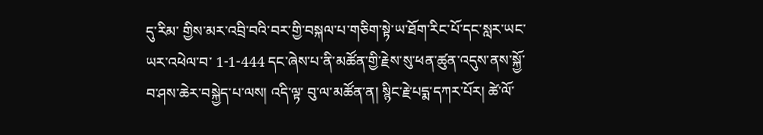དུ་རིམ་ གྱིས་མར་འབྲི་བའི་བར་གྱི་བསྐལ་པ་གཅིག་སྟེ་ཡ་ཐོག་རིང་པོ་དང་སླར་ཡང་ཡར་འཕེལ་བ་ 1-1-444 དང་ཞེས་པ་ནི་མཚོན་གྱི་རྗེས་སུ་ཕན་ཚུན་འདུས་ནས་སྐྱོ་བ་ཤས་ཆེར་བསྐྱེད་པ་ལས། འདི་ལྟ་ བུ་ལ་མཚོན་ན། སྙིང་རྗེ་པདྨ་དཀར་པོར། ཚེ་ལོ་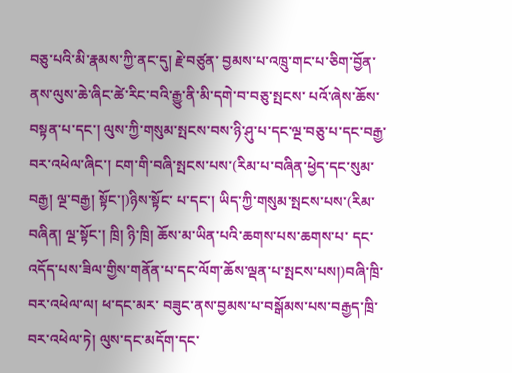བཅུ་པའི་མི་རྣམས་ཀྱི་ནང་དུ། རྗེ་བཙུན་ བྱམས་པ་འཁྲུ་གང་པ་ཅིག་བྱོན་ནས་ལུས་ཆེ་ཞིང་ཚེ་རིང་བའི་རྒྱུ་ནི་མི་དགེ་བ་བཅུ་སྤངས་ པའོ་ཞེས་ཆོས་བསྟན་པ་དང་། ལུས་ཀྱི་གསུམ་སྤངས་བས་ཉི་ཤུ་པ་དང་ལྔ་བཅུ་པ་དང་བརྒྱ་ བར་འཕེལ་ཞིང་། ངག་གི་བཞི་སྤངས་པས་(རིམ་པ་བཞིན་ཕྱེད་དང་སུམ་བརྒྱ། ལྔ་བརྒྱ། སྟོང་།)ཉིས་སྟོང་ པ་དང་། ཡིད་ཀྱི་གསུམ་སྤངས་པས་(རིམ་བཞིན། ལྔ་སྟོང་། ཁྲི། ཉི་ཁྲི། ཆོས་མ་ཡིན་པའི་ཆགས་པས་ཆགས་པ་ དང་འདོད་པས་ཟིལ་གྱིས་གནོན་པ་དང་ལོག་ཆོས་ལྡན་པ་སྤངས་པས།)བཞི་ཁྲི་བར་འཕེལ་ལ། ཕ་དང་མར་ བཟུང་ནས་བྱམས་པ་བསྒོམས་པས་བརྒྱད་ཁྲི་བར་འཕེལ་ཏེ། ལུས་དང་མདོག་དང་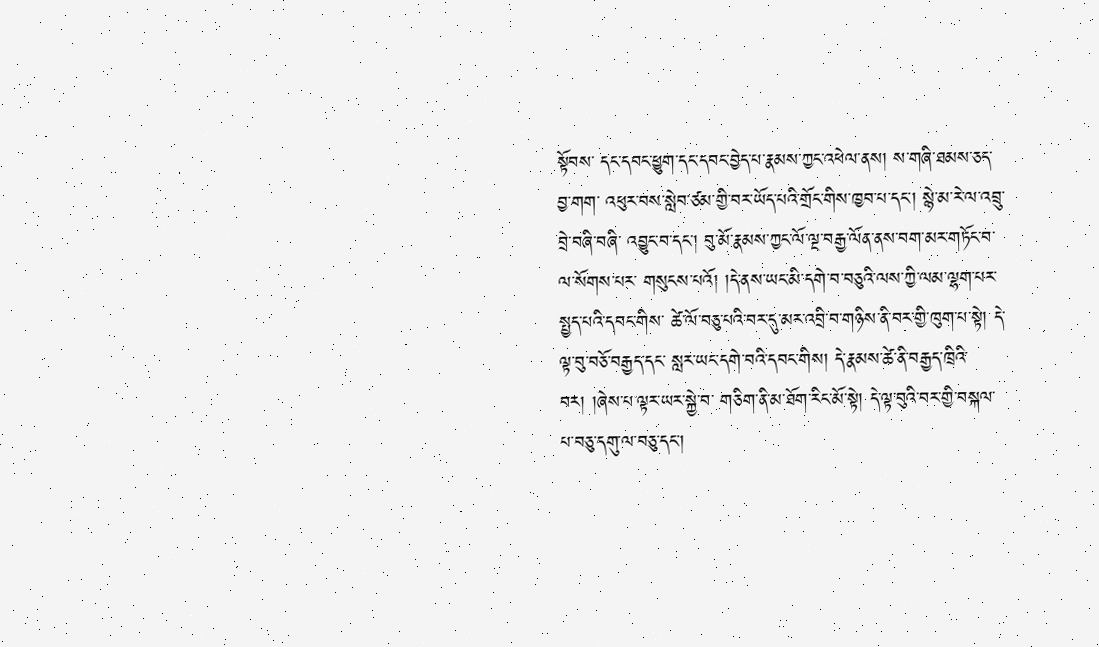སྟོབས་ དང་དབང་ཕྱུག་དང་དབང་བྱེད་པ་རྣམས་ཀྱང་འཕེལ་ནས། ས་གཞི་ཐམས་ཅད་བྱ་གག་ འཕུར་བས་སླེབ་ཙམ་གྱི་བར་ཡོད་པའི་གྲོང་གིས་ཁྱབ་པ་དང་། སྙེ་མ་རེ་ལ་འབྲུ་བྲེ་བཞི་བཞི་ འབྱུང་བ་དང་། བུ་མོ་རྣམས་ཀྱང་ལོ་ལྔ་བརྒྱ་ལོན་ནས་བག་མར་གཏོང་བ་ལ་སོགས་པར་ གསུངས་པའོ། །དེ་ནས་ཡང་མི་དགེ་བ་བཅུའི་ལས་ཀྱི་ལམ་ལྷག་པར་སྤྱད་པའི་དབང་གིས་ ཚེ་ལོ་བཅུ་པའི་བར་དུ་མར་འབྲི་བ་གཉིས་ནི་བར་གྱི་ཁུག་པ་སྟེ། དེ་ལྟ་བུ་བཅོ་བརྒྱད་དང་ སླར་ཡང་དགེ་བའི་དབང་གིས། དེ་རྣམས་ཚེ་ནི་བརྒྱད་ཁྲིའི་བར། །ཞེས་པ་ལྟར་ཡར་སྐྱེ་བ་ གཅིག་ནི་མ་ཐོག་རིང་མོ་སྟེ། དེ་ལྟ་བུའི་བར་གྱི་བསྐལ་པ་བཅུ་དགུ་ལ་བཅུ་དང་།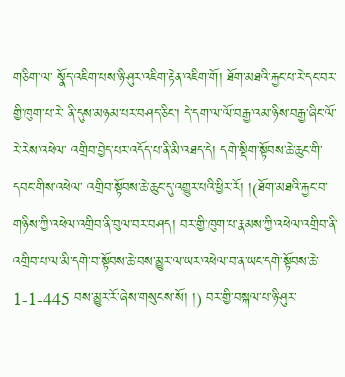གཅིག་ལ་ སྣོད་འཇིག་པས་ཉི་ཤུར་འཇིག་རྟེན་འཇིག་གོ། ཐོག་མཐའི་རྐྱང་པ་རེ་དང་བར་གྱི་ཁུག་པ་རེ་ ནི་དུས་མཉམ་པར་བཤད་ཅིང་། དེ་དག་ལ་ལོ་བརྒྱ་འམ་ཉིས་བརྒྱ་ཞིང་ལོ་རེ་རེས་འཕེལ་ འགྲིབ་བྱེད་པར་འདོད་པ་ནི་མི་འཐད་དེ། དགེ་སྡིག་སྟོབས་ཆེ་ཆུང་གི་དབང་གིས་འཕེལ་ འགྲིབ་སྟོབས་ཆེ་ཆུང་དུ་འགྱུར་པའི་ཕྱིར་རོ། །(ཐོག་མཐའི་རྐྱང་བ་གཉིས་ཀྱི་འཕེལ་འགྲིབ་ནི་བུལ་བར་བཤད། བར་གྱི་ཁུག་པ་རྣམས་ཀྱི་འཕེལ་འགྲིབ་ནི་འགྲིབ་པ་ལ་མི་དགེ་བ་སྟོབས་ཆེ་བས་མྱུར་ལ་ཡར་འཕེལ་བ་ན་ཡང་དགེ་སྟོབས་ཆེ་ 1-1-445 བས་མྱུར་རོ་ཞེས་གསུངས་སོ། །) བར་གྱི་བསྐལ་པ་ཉི་ཤུར་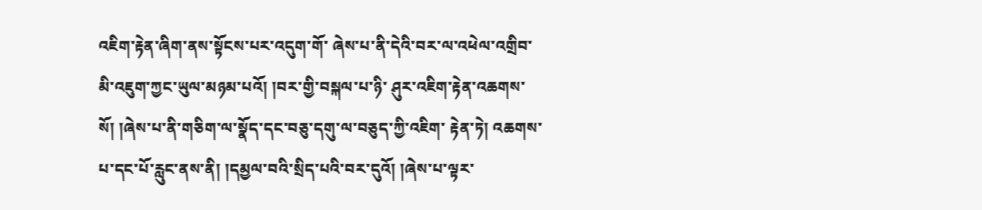འཇིག་རྟེན་ཞིག་ནས་སྟོངས་པར་འདུག་གོ་ ཞེས་པ་ནི་དེའི་བར་ལ་འཕེལ་འགྲིབ་མི་འཇུག་ཀྱང་ཡུལ་མཉམ་པའོ། །བར་གྱི་བསྐལ་པ་ཉི་ ཤུར་འཇིག་རྟེན་འཆགས་སོ། །ཞེས་པ་ནི་གཅིག་ལ་སྣོད་དང་བཅུ་དགུ་ལ་བཅུད་ཀྱི་འཇིག་ རྟེན་ཏེ། འཆགས་པ་དང་པོ་རླུང་ནས་ནི། །དམྱལ་བའི་སྲིད་པའི་བར་དུའོ། །ཞེས་པ་ལྟར་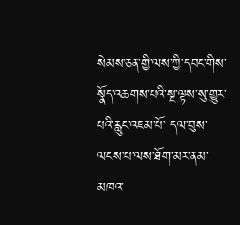སེམས་ཅན་གྱི་ལས་ཀྱི་དབང་གིས་སྣོད་འཆགས་པའི་སྔ་ལྟས་སུ་གྱུར་པའི་རླུང་འཇམ་པོ་ དལ་བུས་ལངས་པ་ལས་ཐོག་མར་ནམ་མཁའ་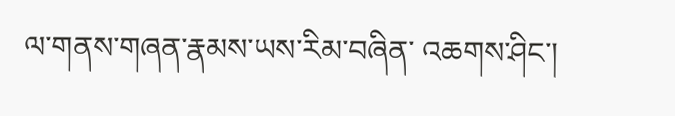ལ་གནས་གཞན་རྣམས་ཡས་རིམ་བཞིན་ འཆགས་ཤིང་།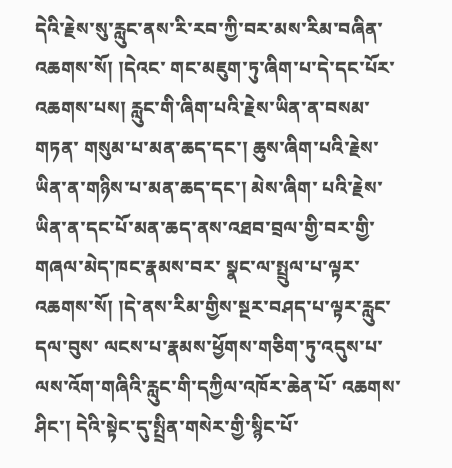དེའི་རྗེས་སུ་རླུང་ནས་རི་རབ་ཀྱི་བར་མས་རིམ་བཞིན་འཆགས་སོ། །དེའང་ གང་མཇུག་ཏུ་ཞིག་པ་དེ་དང་པོར་འཆགས་པས། རླུང་གི་ཞིག་པའི་རྗེས་ཡིན་ན་བསམ་གཏན་ གསུམ་པ་མན་ཆད་དང་། ཆུས་ཞིག་པའི་རྗེས་ཡིན་ན་གཉིས་པ་མན་ཆད་དང་། མེས་ཞིག་ པའི་རྗེས་ཡིན་ན་དང་པོ་མན་ཆད་ནས་འཐབ་བྲལ་གྱི་བར་གྱི་གཞལ་མེད་ཁང་རྣམས་བར་ སྣང་ལ་སྤྲུལ་པ་ལྟར་འཆགས་སོ། །དེ་ནས་རིམ་གྱིས་སྔར་བཤད་པ་ལྟར་རླུང་དལ་བུས་ ལངས་པ་རྣམས་ཕྱོགས་གཅིག་ཏུ་འདུས་པ་ལས་འོག་གཞིའི་རླུང་གི་དཀྱིལ་འཁོར་ཆེན་པོ་ འཆགས་ཤིང་། དེའི་སྟེང་དུ་སྤྲིན་གསེར་གྱི་སྙིང་པོ་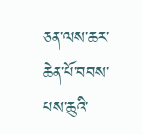ཅན་ལས་ཆར་ཆེན་པོ་བབས་པས་ཆུའི་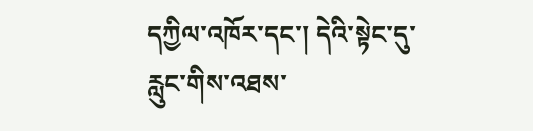དཀྱིལ་འཁོར་དང་། དེའི་སྟེང་དུ་རླུང་གིས་འཐས་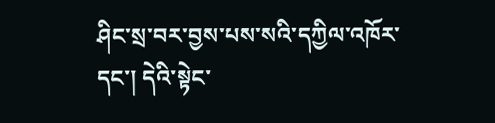ཤིང་སྲ་བར་བྱས་པས་སའི་དཀྱིལ་འཁོར་ དང་། དེའི་སྟེང་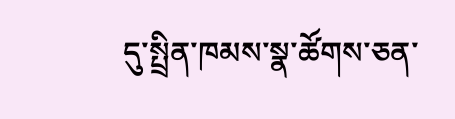དུ་སྤྲིན་ཁམས་སྣ་ཚོགས་ཅན་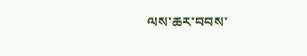ལས་ཆར་བབས་